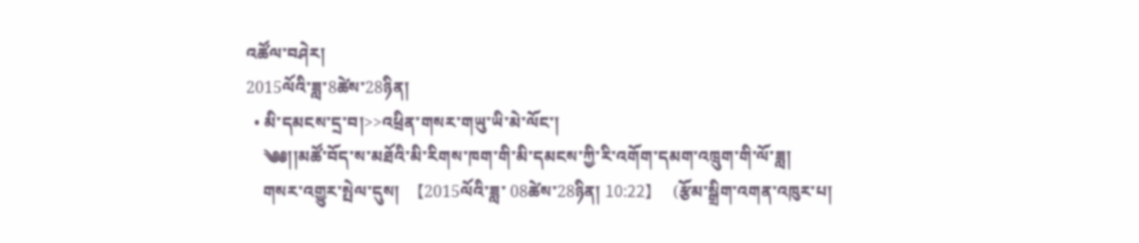འཚོལ་བཤེར།
2015ལོའི་ཟླ་8ཚེས་28ཉིན།
  • མི་དམངས་དྲ་བ།>>འཕྲིན་གསར་གཡུ་ཡི་མེ་ལོང་།
    ༄༅།།མཚོ་བོད་ས་མཐོའི་མི་རིགས་ཁག་གི་མི་དམངས་ཀྱི་རི་འགོག་དམག་འཁྲུག་གི་ལོ་ཟླ།
    གསར་འགྱུར་སྤེལ་དུས།  【2015ལོའི་ཟླ་ 08ཚེས་28ཉིན། 10:22】   (རྩོམ་སྒྲིག་འགན་འཁུར་པ།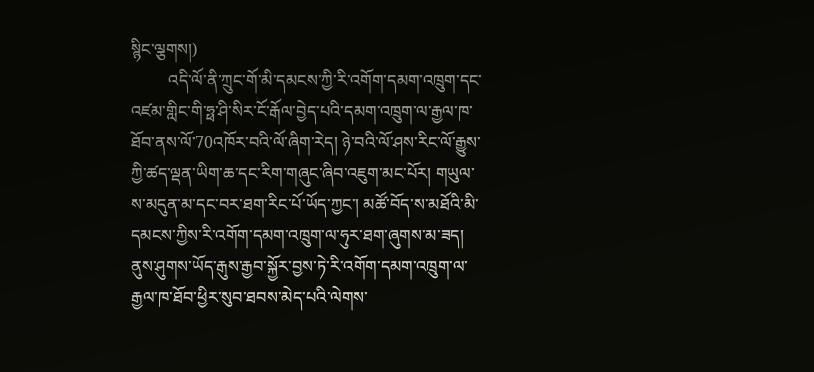སྙིང་ལྕགས།)
         འདི་ལོ་ནི་ཀྲུང་གོ་མི་དམངས་ཀྱི་རི་འགོག་དམག་འཁྲུག་དང་འཛམ་གླིང་གི་ཧྥ་ཤི་སིར་ངོ་རྒོལ་བྱེད་པའི་དམག་འཁྲུག་ལ་རྒྱལ་ཁ་ཐོབ་ནས་ལོ་70འཁོར་བའི་ལོ་ཞིག་རེད། ཉེ་བའི་ལོ་ཤས་རིང་ལོ་རྒྱུས་ཀྱི་ཚད་ལྡན་ཡིག་ཆ་དང་རིག་གཞུང་ཞིབ་འཇུག་མང་པོར། གཡུལ་ས་མདུན་མ་དང་བར་ཐག་རིང་པོ་ཡོད་ཀྱང་། མཚོ་བོད་ས་མཐོའི་མི་དམངས་ཀྱིས་རི་འགོག་དམག་འཁྲུག་ལ་ཧུར་ཐག་ཞུགས་མ་ཟད། ནུས་ཤུགས་ཡོད་རྒུས་རྒྱབ་སྐྱོར་བྱས་ཏེ་རི་འགོག་དམག་འཁྲུག་ལ་རྒྱལ་ཁ་ཐོབ་ཕྱིར་སུབ་ཐབས་མེད་པའི་ལེགས་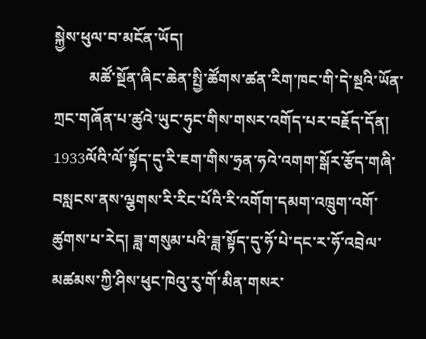སྐྱེས་ཕུལ་བ་མངོན་ཡོད།
         མཚོ་སྔོན་ཞིང་ཆེན་སྤྱི་ཚོགས་ཚན་རིག་ཁང་གི་དེ་སྔའི་ཡོན་ཀྲང་གཞོན་པ་ཚུའེ་ཡུང་ཧུང་གིས་གསར་འགོད་པར་བརྗོད་དོན། 1933ལོའི་ལོ་སྟོད་དུ་རི་ཇག་གིས་ཧྲན་ཧའེ་འགག་སྒོར་རྩོད་གཞི་བསླངས་ནས་ལྕགས་རི་རིང་པོའི་རི་འགོག་དམག་འཁྲུག་འགོ་ཚུགས་པ་རེད། ཟླ་གསུམ་པའི་ཟླ་སྟོད་དུ་ཧོ་པེ་དང་ར་ཧོ་འབྲེལ་མཚམས་ཀྱི་ཤིས་ཕུང་ཁེའུ་རུ་གོ་མིན་གསར་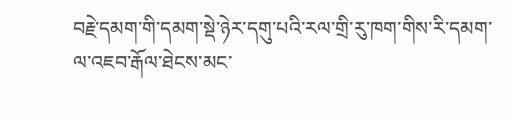བརྗེ་དམག་གི་དམག་སྡེ་ཉེར་དགུ་པའི་རལ་གྲི་རུ་ཁག་གིས་རི་དམག་ལ་འཇབ་རྒོལ་ཐེངས་མང་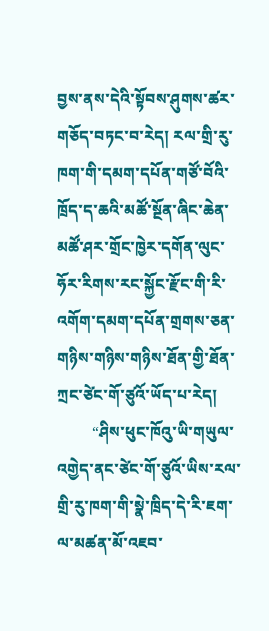བྱས་ནས་དེའི་སྟོབས་ཤུགས་ཚར་གཅོད་བཏང་བ་རེད། རལ་གྲི་རུ་ཁག་གི་དམག་དཔོན་གཙོ་བོའི་ཁྲོད་ད་ཆའི་མཚོ་སྔོན་ཞིང་ཆེན་མཚོ་ཤར་གྲོང་ཁྱེར་དགོན་ལུང་ཧོར་རིགས་རང་སྐྱོང་རྫོང་གི་རི་འགོག་དམག་དཔོན་གྲགས་ཅན་གཉིས་གཉིས་གཉིས་ཐོན་གྱི་ཐོན་ཀྲང་ཙེང་གོ་ཙུའོ་ཡོད་པ་རེད།
         “ཤིས་ཕུང་ཁོའུ་ཡི་གཡུལ་འགྱེད་ནང་ཙེང་གོ་ཙུའོ་ཡིས་རལ་གྲི་རུ་ཁག་གི་སྣེ་ཁྲིད་དེ་རི་ཇག་ལ་མཚན་མོ་འཇབ་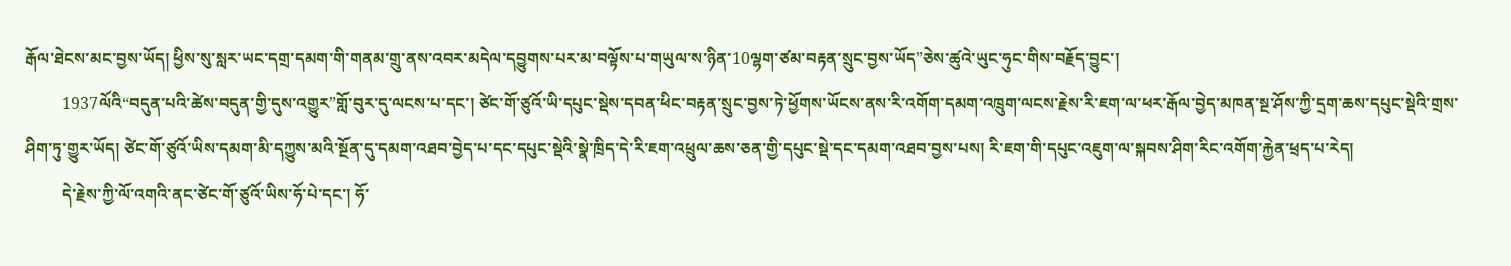རྒོལ་ཐེངས་མང་བྱས་ཡོད། ཕྱིས་སུ་སླར་ཡང་དགྲ་དམག་གི་གནམ་གྲུ་ནས་འབར་མདེལ་དབྱུགས་པར་མ་བལྟོས་པ་གཡུལ་ས་ཉིན་10ལྷག་ཙམ་བརྟན་སྲུང་བྱས་ཡོད”ཅེས་ཚུའེ་ཡུང་ཧུང་གིས་བརྗོད་བྱུང་།
         1937ལོའི“བདུན་པའི་ཚེས་བདུན་གྱི་དུས་འགྱུར”གློ་བུར་དུ་ལངས་པ་དང་། ཙེང་གོ་ཙུའོ་ཡི་དཔུང་སྡེས་དབན་ཕིང་བརྟན་སྲུང་བྱས་ཏེ་ཕྱོགས་ཡོངས་ནས་རི་འགོག་དམག་འཁྲུག་ལངས་རྗེས་རི་ཇག་ལ་ཕར་རྒོལ་བྱེད་མཁན་སྔ་ཤོས་ཀྱི་དྲག་ཆས་དཔུང་སྡེའི་གྲས་ཤིག་ཏུ་གྱུར་ཡོད། ཙེང་གོ་ཙུའོ་ཡིས་དམག་མི་དཀྱུས་མའི་སྔོན་དུ་དམག་འཐབ་བྱེད་པ་དང་དཔུང་སྡེའི་སྣེ་ཁྲིད་དེ་རི་ཇག་འཕྲུལ་ཆས་ཅན་གྱི་དཔུང་སྡེ་དང་དམག་འཐབ་བྱས་པས། རི་ཇག་གི་དཔུང་འཇུག་ལ་སྐབས་ཤིག་རིང་འགོག་རྐྱེན་ཕྲད་པ་རེད།
         དེ་རྗེས་ཀྱི་ལོ་འགའི་ནང་ཙེང་གོ་ཙུའོ་ཡིས་ཧོ་པེ་དང་། ཧོ་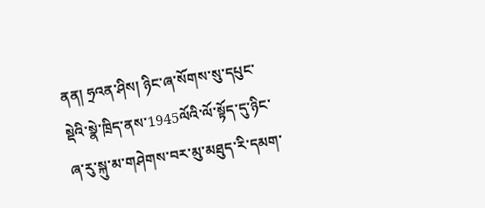ནན། ཧྲའན་ཤིས། ཉིང་ཞ་སོགས་སུ་དཔུང་སྡེའི་སྣེ་ཁྲིད་ནས་1945ལོའི་ལོ་སྟོད་དུ་ཉིང་ཞ་རུ་སྐུ་མ་གཤེགས་བར་མུ་མཐུད་རི་དམག་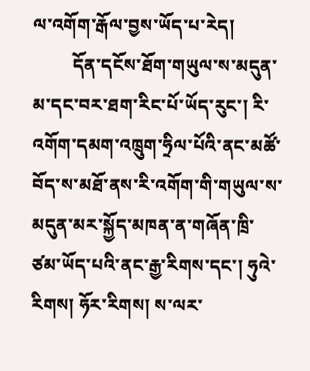ལ་འགོག་རྒོལ་བྱས་ཡོད་པ་རེད།
         དོན་དངོས་ཐོག་གཡུལ་ས་མདུན་མ་དང་བར་ཐག་རིང་པོ་ཡོད་རུང་། རི་འགོག་དམག་འཁྲུག་ཧྲིལ་པོའི་ནང་མཚོ་བོད་ས་མཐོ་ནས་རི་འགོག་གི་གཡུལ་ས་མདུན་མར་སྐྱོད་མཁན་ན་གཞོན་ཁྲི་ཙམ་ཡོད་པའི་ནང་རྒྱ་རིགས་དང་། ཧུའེ་རིགས། ཧོར་རིགས། ས་ལར་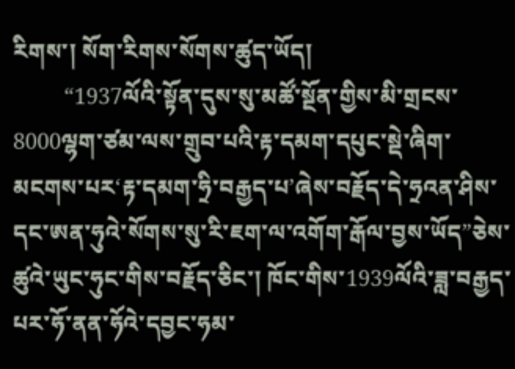རིགས་། སོག་རིགས་སོགས་ཚུད་ཡོད།
         “1937ལོའི་སྟོན་དུས་སུ་མཚོ་སྔོན་གྱིས་མི་གྲངས་8000ལྷག་ཙམ་ལས་གྲུབ་པའི་རྟ་དམག་དཔུང་སྡེ་ཞིག་མངགས་པར‘རྟ་དམག་ཧྲི་བརྒྱད་པ’ཞེས་བརྗོད་དེ་ཧྲའན་ཤིས་དང་ཨན་ཧུའེ་སོགས་སུ་རི་ཇག་ལ་འགོག་རྒོལ་བྱས་ཡོད”ཅེས་ཚུའེ་ཡུང་ཧུང་གིས་བརྗོད་ཅིང་། ཁོང་གིས་1939ལོའི་ཟླ་བརྒྱད་པར་ཧོ་ནན་ཧོའེ་དབྱང་ཧམ་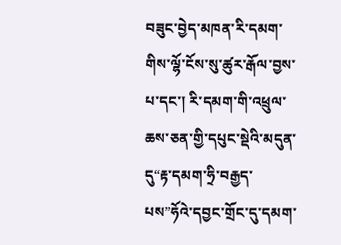བཟུང་བྱེད་མཁན་རི་དམག་གིས་ལྷོ་ངོས་སུ་ཚུར་རྒོལ་བྱས་པ་དང་། རི་དམག་གི་འཕྲུལ་ཆས་ཅན་གྱི་དཔུང་སྡེའི་མདུན་དུ“རྟ་དམག་ཧྲི་བརྒྱད་པས”ཧོའེ་དབྱང་གྲོང་དུ་དམག་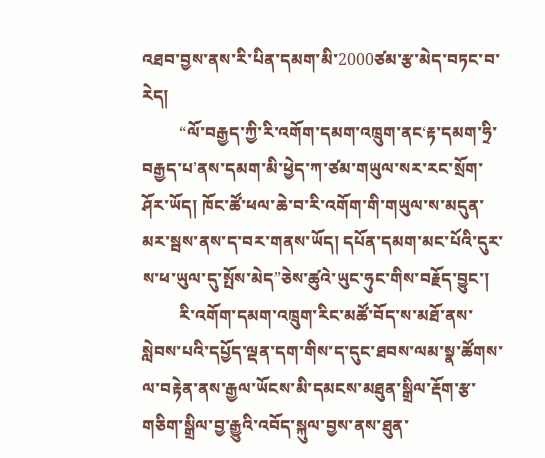འཐབ་བྱས་ནས་རི་པིན་དམག་མི་2000ཙམ་རྩ་མེད་བཏང་བ་རེད།
         “ལོ་བརྒྱད་ཀྱི་རི་འགོག་དམག་འཁྲུག་ནང‘རྟ་དམག་ཧྲི་བརྒྱད་པ’ནས་དམག་མི་ཕྱེད་ཀ་ཙམ་གཡུལ་སར་རང་སྲོག་ཤོར་ཡོད། ཁོང་ཚོ་ཕལ་ཆེ་བ་རི་འགོག་གི་གཡུལ་ས་མདུན་མར་སྦས་ནས་ད་བར་གནས་ཡོད། དཔོན་དམག་མང་པོའི་དུར་ས་ཕ་ཡུལ་དུ་སྤོས་མེད”ཅེས་ཚུའེ་ཡུང་ཧུང་གིས་བརྗོད་བྱུང་།
         རི་འགོག་དམག་འཁྲུག་རིང་མཚོ་བོད་ས་མཐོ་ནས་སླེབས་པའི་དཔྱོད་ལྡན་དག་གིས་ད་དུང་ཐབས་ལམ་སྣ་ཚོགས་ལ་བརྟེན་ནས་རྒྱལ་ཡོངས་མི་དམངས་མཐུན་སྒྲིལ་རྡོག་རྩ་གཅིག་སྒྲིལ་བྱ་རྒྱུའི་འབོད་སྐུལ་བྱས་ནས་ཐུན་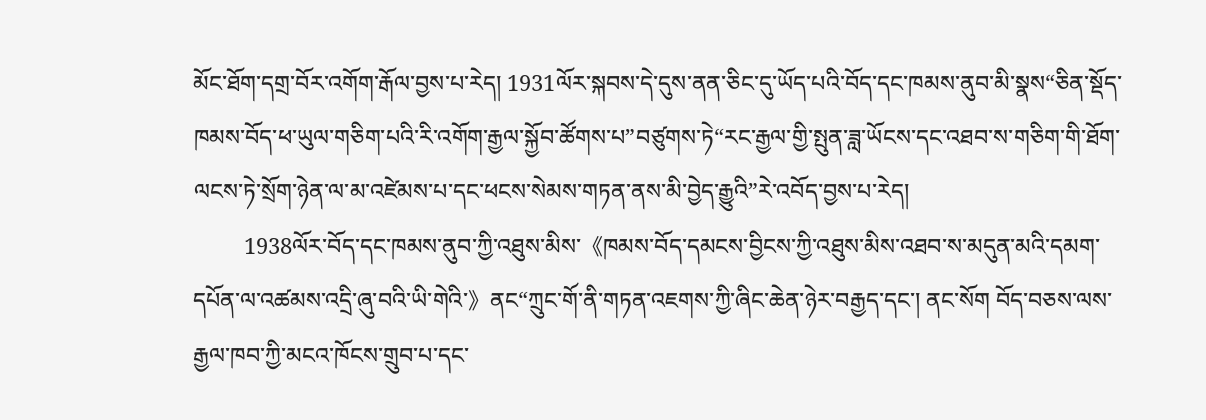མོང་ཐོག་དགྲ་བོར་འགོག་རྒོལ་བྱས་པ་རེད། 1931ལོར་སྐབས་དེ་དུས་ནན་ཅིང་དུ་ཡོད་པའི་བོད་དང་ཁམས་ནུབ་མི་སྣས“ཅིན་སྡོད་ཁམས་བོད་ཕ་ཡུལ་གཅིག་པའི་རི་འགོག་རྒྱལ་སྐྱོབ་ཚོགས་པ”བཙུགས་ཏེ“རང་རྒྱལ་གྱི་སྤུན་ཟླ་ཡོངས་དང་འཐབ་ས་གཅིག་གི་ཐོག་ལངས་ཏེ་སྲོག་ཉེན་ལ་མ་འཛེམས་པ་དང་ཕངས་སེམས་གཏན་ནས་མི་བྱེད་རྒྱུའི”རེ་འབོད་བྱས་པ་རེད།
         1938ལོར་བོད་དང་ཁམས་ནུབ་ཀྱི་འཐུས་མིས་《ཁམས་བོད་དམངས་བྱིངས་ཀྱི་འཐུས་མིས་འཐབ་ས་མདུན་མའི་དམག་དཔོན་ལ་འཚམས་འདྲི་ཞུ་བའི་ཡི་གེའི་》ནང“ཀྲུང་གོ་ནི་གཏན་འཇགས་ཀྱི་ཞིང་ཆེན་ཉེར་བརྒྱད་དང་། ནང་སོག བོད་བཅས་ལས་རྒྱལ་ཁབ་ཀྱི་མངའ་ཁོངས་གྲུབ་པ་དང་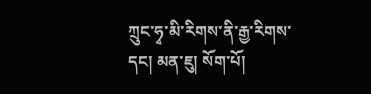ཀྲུང་ཧྭ་མི་རིགས་ནི་རྒྱ་རིགས་དང། མན་ཇུ། སོག་པོ།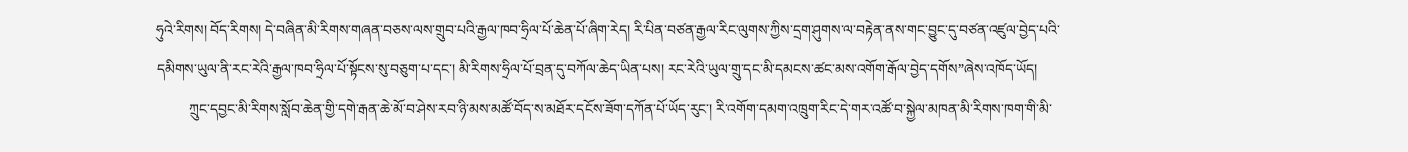ཧུའེ་རིགས། བོད་རིགས། དེ་བཞིན་མི་རིགས་གཞན་བཅས་ལས་གྲུབ་པའི་རྒྱལ་ཁབ་ཧྲིལ་པོ་ཆེན་པོ་ཞིག་རེད། རི་པིན་བཙན་རྒྱལ་རིང་ལུགས་ཀྱིས་དྲག་ཤུགས་ལ་བརྟེན་ནས་གང་བྱུང་དུ་བཙན་འཛུལ་བྱེད་པའི་དམིགས་ཡུལ་ནི་རང་རེའི་རྒྱལ་ཁབ་ཧྲིལ་པོ་སྟོངས་སུ་བཅུག་པ་དང་། མི་རིགས་ཧྲིལ་པོ་བྲན་དུ་བཀོལ་ཆེད་ཡིན་པས། རང་རེའི་ཡུལ་གྲུ་དང་མི་དམངས་ཚང་མས་འགོག་རྒོལ་བྱེད་དགོས”ཞེས་འཁོད་ཡོད།
         ཀྲུང་དབྱང་མི་རིགས་སློབ་ཆེན་གྱི་དགེ་རྒན་ཆེ་མོ་བ་ཤེས་རབ་ཉི་མས་མཚོ་བོད་ས་མཐོར་དངོས་ཟོག་དཀོན་པོ་ཡོད་རུང་། རི་འགོག་དམག་འཁྲུག་རིང་དེ་གར་འཚོ་བ་སྐྱེལ་མཁན་མི་རིགས་ཁག་གི་མི་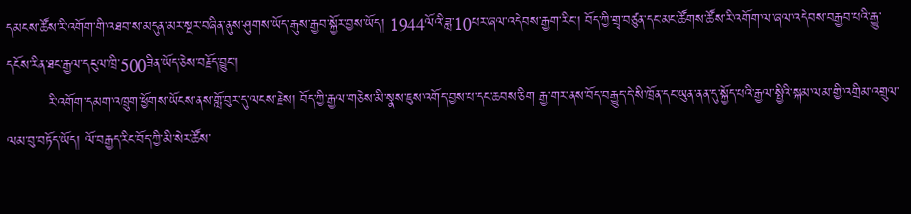དམངས་ཚོས་རི་འགོག་གི་འཐབ་ས་མདུན་མར་སྔར་བཞིན་ནུས་ཤུགས་ཡོད་རྒུས་རྒྱབ་སྐྱོར་བྱས་ཡོད། 1944ལོའི་ཟླ་10པར་ཞལ་འདེབས་རྒྱག་རིང་། བོད་ཀྱི་གྲྭ་བཙུན་དང་མང་ཚོགས་ཚོས་རི་འགོག་ལ་ཞལ་འདེབས་བརྒྱབ་པའི་རྒྱུ་དངོས་རིན་ཐང་རྒྱལ་དངུལ་ཁྲི་500ཟིན་ཡོད་ཅེས་བརྗོད་བྱུང་།
         རི་འགོག་དམག་འཁྲུག་ཕྱོགས་ཡོངས་ནས་གློ་བུར་དུ་ལངས་རྗེས། བོད་ཀྱི་རྒྱལ་གཅེས་མི་སྣས་ཇུས་འགོད་བྱས་པ་དང་ཆབས་ཅིག རྒྱ་གར་ནས་བོད་བརྒྱུད་དེ་སི་ཁྲོན་དང་ཡུན་ནན་དུ་སྐྱོད་པའི་རྒྱལ་སྤྱིའི་སྐམ་ལམ་གྱི་འགྲིམ་འགྲུལ་ལམ་བུ་བཏོད་ཡོད། ལོ་བརྒྱད་རིང་བོད་ཀྱི་མི་སེར་ཚོས་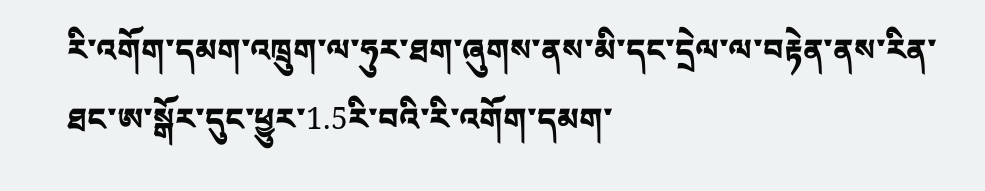རི་འགོག་དམག་འཁྲུག་ལ་ཧུར་ཐག་ཞུགས་ནས་མི་དང་དྲེལ་ལ་བརྟེན་ནས་རིན་ཐང་ཨ་སྒོར་དུང་ཕྱུར་1.5རི་བའི་རི་འགོག་དམག་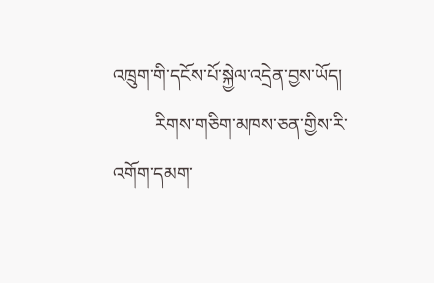འཁྲུག་གི་དངོས་པོ་སྐྱེལ་འདྲེན་བྱས་ཡོད།
         རིགས་གཅིག་མཁས་ཅན་གྱིས་རི་འགོག་དམག་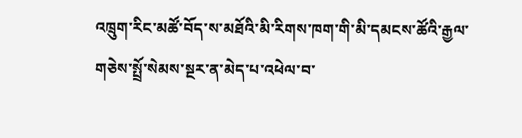འཁྲུག་རིང་མཚོ་བོད་ས་མཐོའི་མི་རིགས་ཁག་གི་མི་དམངས་ཚོའི་རྒྱལ་གཅེས་སྤྲོ་སེམས་སྔར་ན་མེད་པ་འཕེལ་བ་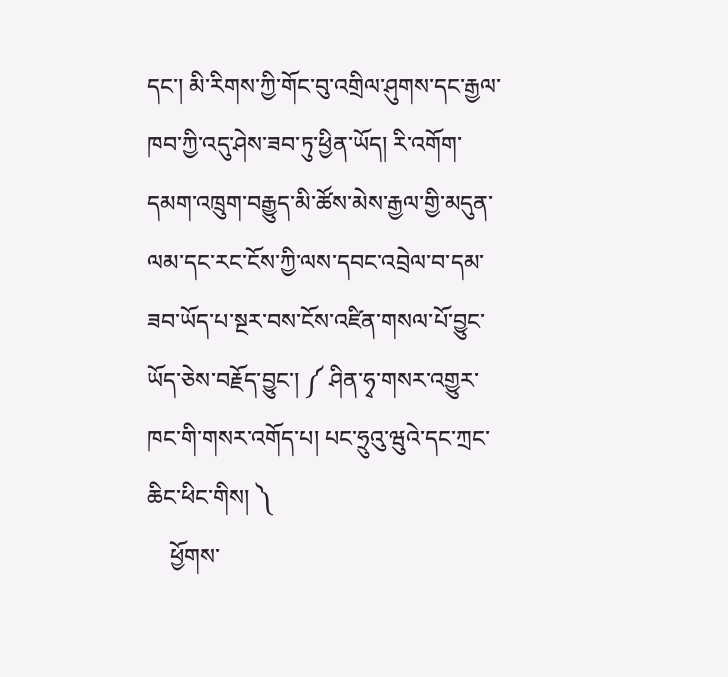དང་། མི་རིགས་ཀྱི་གོང་བུ་འགྲིལ་ཤུགས་དང་རྒྱལ་ཁབ་ཀྱི་འདུ་ཤེས་ཟབ་ཏུ་ཕྱིན་ཡོད། རི་འགོག་དམག་འཁྲུག་བརྒྱུད་མི་ཚོས་མེས་རྒྱལ་གྱི་མདུན་ལམ་དང་རང་ངོས་ཀྱི་ལས་དབང་འབྲེལ་བ་དམ་ཟབ་ཡོད་པ་སྔར་བས་ངོས་འཛིན་གསལ་པོ་བྱུང་ཡོད་ཅེས་བརྗོད་བྱུང་། ༼ ཤིན་ཧྭ་གསར་འགྱུར་ཁང་གི་གསར་འགོད་པ། པང་ཧྲུའུ་ཝུའེ་དང་ཀྲང་ཆིང་ཕིང་གིས། ༽
    ཕྱོགས་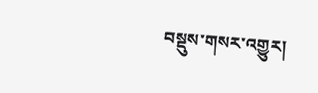བསྡུས་གསར་འགྱུར།